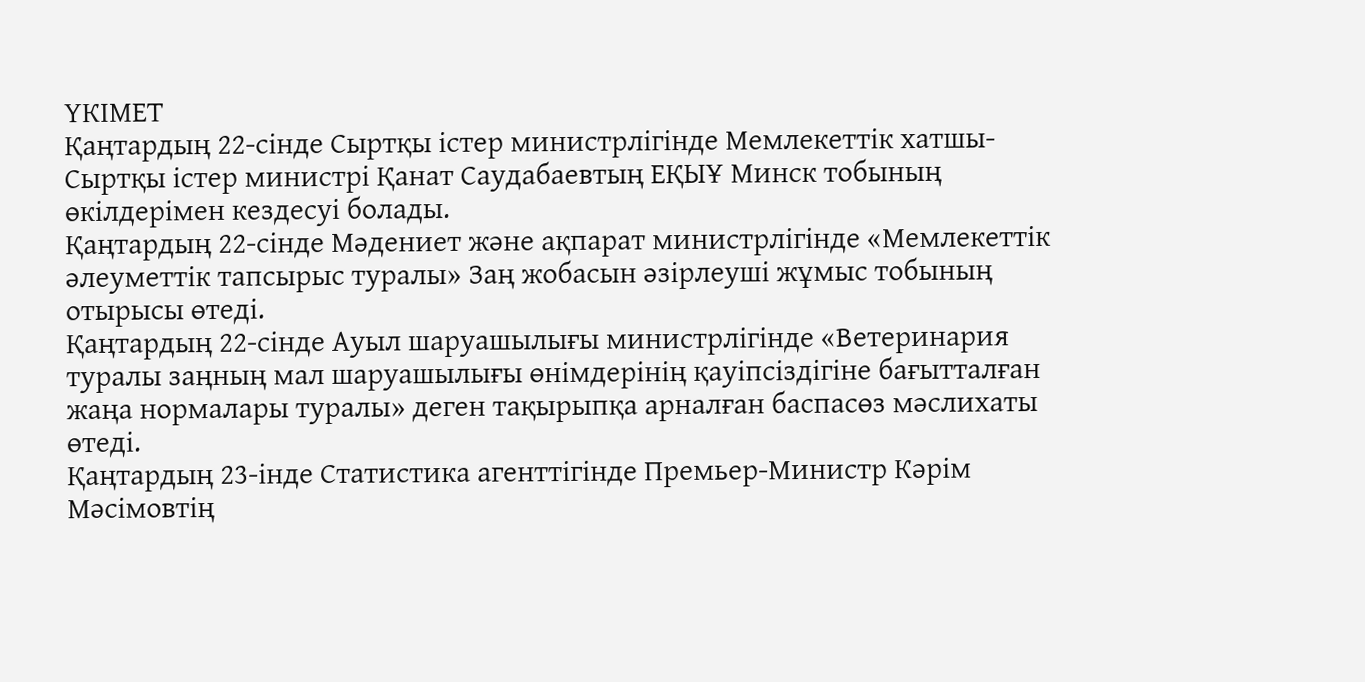ҮКІМЕТ
Қаңтардың 22-сінде Сыртқы істер министрлігінде Мемлекеттік хатшы-Сыртқы істер министрі Қанат Саудабаевтың ЕҚЫҰ Минск тобының өкілдерімен кездесуі болады.
Қаңтардың 22-сінде Мәдениет және ақпарат министрлігінде «Мемлекеттік әлеуметтік тапсырыс туралы» Заң жобасын әзірлеуші жұмыс тобының отырысы өтеді.
Қаңтардың 22-сінде Ауыл шаруашылығы министрлігінде «Ветеринария туралы заңның мал шаруашылығы өнімдерінің қауіпсіздігіне бағытталған жаңа нормалары туралы» деген тақырыпқа арналған баспасөз мәслихаты өтеді.
Қаңтардың 23-інде Статистика агенттігінде Премьер-Министр Кәрім Мәсімовтің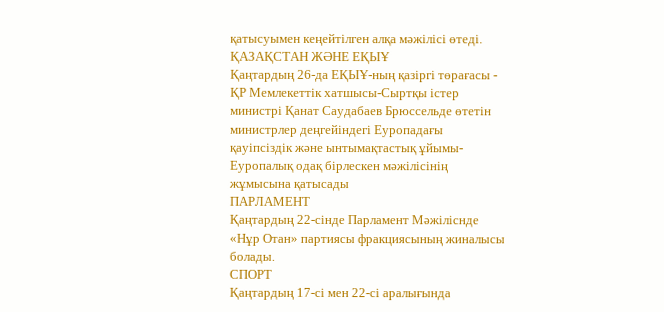қатысуымен кеңейтілген алқа мәжілісі өтеді.
ҚАЗАҚСТАН ЖӘНЕ ЕҚЫҰ
Қаңтардың 26-да ЕҚЫҰ-ның қазіргі төрағасы - ҚР Мемлекеттік хатшысы-Сыртқы істер министрі Қанат Саудабаев Брюссельде өтетін министрлер деңгейіндегі Еуропадағы қауіпсіздік және ынтымақтастық ұйымы-Еуропалық одақ бірлескен мәжілісінің жұмысына қатысады
ПАРЛАМЕНТ
Қаңтардың 22-сінде Парламент Мәжіліснде «Нұр Отан» партиясы фракциясының жиналысы болады.
СПОРТ
Қаңтардың 17-сі мен 22-сі аралығында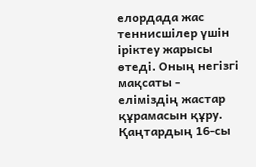елордада жас теннисшілер үшін іріктеу жарысы өтеді. Оның негізгі мақсаты - еліміздің жастар құрамасын құру.
Қаңтардың 16-сы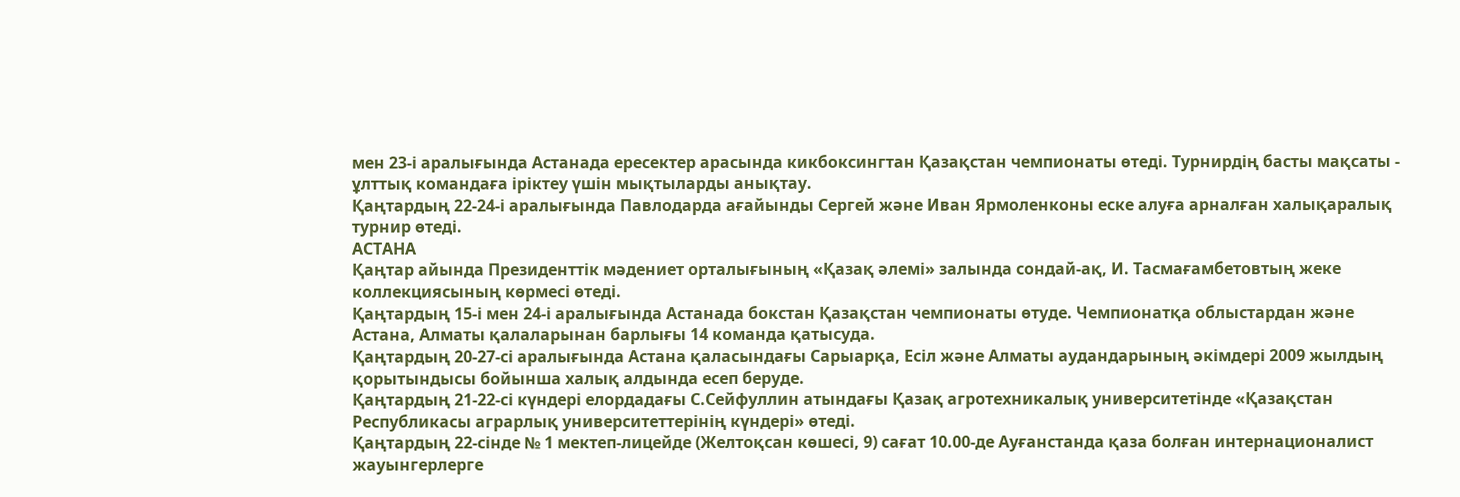мен 23-і аралығында Астанада ересектер арасында кикбоксингтан Қазақстан чемпионаты өтеді. Турнирдің басты мақсаты - ұлттық командаға іріктеу үшін мықтыларды анықтау.
Қаңтардың 22-24-і аралығында Павлодарда ағайынды Сергей және Иван Ярмоленконы еске алуға арналған халықаралық турнир өтеді.
АСТАНА
Қаңтар айында Президенттік мәдениет орталығының «Қазақ әлемі» залында сондай-ақ, И. Тасмағамбетовтың жеке коллекциясының көрмесі өтеді.
Қаңтардың 15-і мен 24-і аралығында Астанада бокстан Қазақстан чемпионаты өтуде. Чемпионатқа облыстардан және Астана, Алматы қалаларынан барлығы 14 команда қатысуда.
Қаңтардың 20-27-сі аралығында Астана қаласындағы Сарыарқа, Есіл және Алматы аудандарының әкімдері 2009 жылдың қорытындысы бойынша халық алдында есеп беруде.
Қаңтардың 21-22-сі күндері елордадағы С.Сейфуллин атындағы Қазақ агротехникалық университетінде «Қазақстан Республикасы аграрлық университеттерінің күндері» өтеді.
Қаңтардың 22-сінде № 1 мектеп-лицейде (Желтоқсан көшесі, 9) сағат 10.00-де Ауғанстанда қаза болған интернационалист жауынгерлерге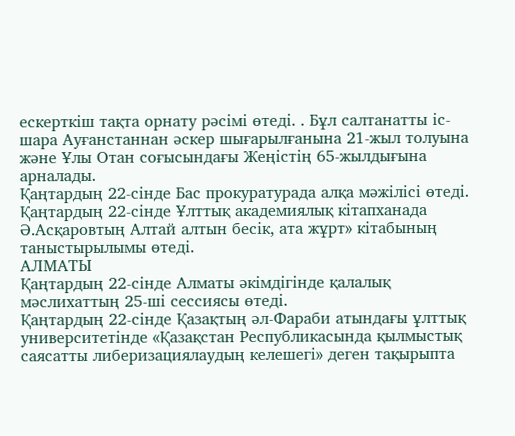ескерткіш тақта орнату рәсімі өтеді. . Бұл салтанатты іс-шара Ауғанстаннан әскер шығарылғанына 21-жыл толуына және Ұлы Отан соғысындағы Жеңістің 65-жылдығына арналады.
Қаңтардың 22-сінде Бас прокуратурада алқа мәжілісі өтеді.
Қаңтардың 22-сінде Ұлттық академиялық кітапханада Ә.Асқаровтың Алтай алтын бесік, ата жұрт» кітабының таныстырылымы өтеді.
АЛМАТЫ
Қаңтардың 22-сінде Алматы әкімдігінде қалалық мәслихаттың 25-ші сессиясы өтеді.
Қаңтардың 22-сінде Қазақтың әл-Фараби атындағы ұлттық университетінде «Қазақстан Республикасында қылмыстық саясатты либеризациялаудың келешегі» деген тақырыпта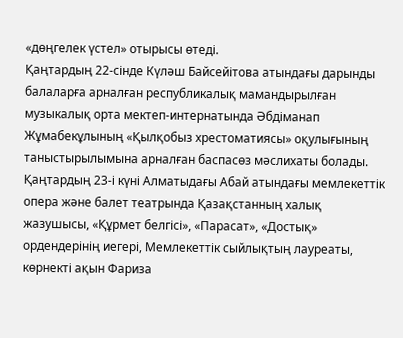«дөңгелек үстел» отырысы өтеді.
Қаңтардың 22-сінде Күләш Байсейітова атындағы дарынды балаларға арналған республикалық мамандырылған музыкалық орта мектеп-интернатында Әбдіманап Жұмабекұлының «Қылқобыз хрестоматиясы» оқулығының таныстырылымына арналған баспасөз мәслихаты болады.
Қаңтардың 23-і күні Алматыдағы Абай атындағы мемлекеттік опера және балет театрында Қазақстанның халық жазушысы, «Құрмет белгісі», «Парасат», «Достық» ордендерінің иегері, Мемлекеттік сыйлықтың лауреаты, көрнекті ақын Фариза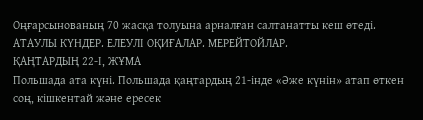Оңғарсынованың 70 жасқа толуына арналған салтанатты кеш өтеді.
АТАУЛЫ КҮНДЕР. ЕЛЕУЛІ ОҚИҒАЛАР. МЕРЕЙТОЙЛАР.
ҚАҢТАРДЫҢ 22-І, ЖҰМА
Польшада ата күні. Польшада қаңтардың 21-інде «Әже күнін» атап өткен соң, кішкентай және ересек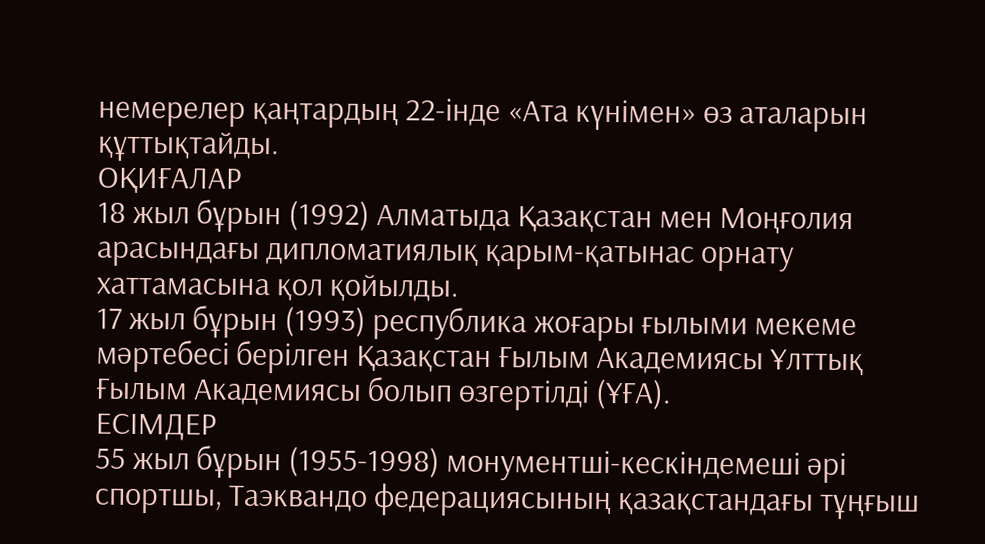немерелер қаңтардың 22-інде «Ата күнімен» өз аталарын құттықтайды.
ОҚИҒАЛАР
18 жыл бұрын (1992) Алматыда Қазақстан мен Моңғолия арасындағы дипломатиялық қарым-қатынас орнату хаттамасына қол қойылды.
17 жыл бұрын (1993) республика жоғары ғылыми мекеме мәртебесі берілген Қазақстан Ғылым Академиясы Ұлттық Ғылым Академиясы болып өзгертілді (ҰҒА).
ЕСІМДЕР
55 жыл бұрын (1955-1998) монументші-кескіндемеші әрі спортшы, Таэквандо федерациясының қазақстандағы тұңғыш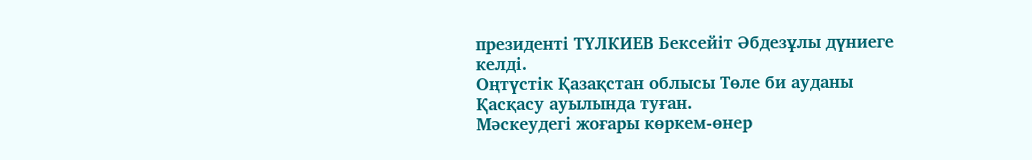президенті ТҮЛКИЕВ Бексейіт Әбдезұлы дүниеге келді.
Оңтүстік Қазақстан облысы Төле би ауданы Қасқасу ауылында туған.
Мәскеудегі жоғары көркем-өнер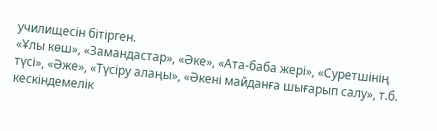училищесін бітірген.
«Ұлы көш», «Замандастар», «Әке», «Ата-баба жері», «Суретшінің түсі», «Әже», «Түсіру алаңы», «Әкені майданға шығарып салу», т.б. кескіндемелік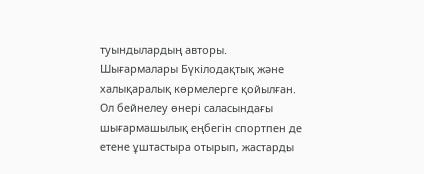туындылардың авторы.
Шығармалары Бүкілодақтық және халықаралық көрмелерге қойылған.
Ол бейнелеу өнері саласындағы шығармашылық еңбегін спортпен де етене ұштастыра отырып, жастарды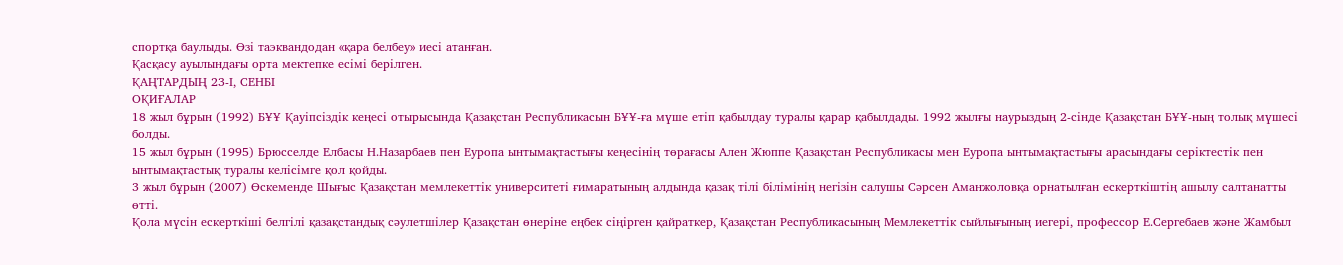спортқа баулыды. Өзі таэквандодан «қара белбеу» иесі атанған.
Қасқасу ауылындағы орта мектепке есімі берілген.
ҚАҢТАРДЫҢ 23-І, СЕНБІ
ОҚИҒАЛАР
18 жыл бұрын (1992) БҰҰ Қауіпсіздік кеңесі отырысында Қазақстан Республикасын БҰҰ-ға мүше етіп қабылдау туралы қарар қабылдады. 1992 жылғы наурыздың 2-сінде Қазақстан БҰҰ-ның толық мүшесі болды.
15 жыл бұрын (1995) Брюсселде Елбасы Н.Назарбаев пен Еуропа ынтымақтастығы кеңесінің төрағасы Ален Жюппе Қазақстан Республикасы мен Еуропа ынтымақтастығы арасындағы серіктестік пен ынтымақтастық туралы келісімге қол қойды.
3 жыл бұрын (2007) Өскеменде Шығыс Қазақстан мемлекеттік университеті ғимаратының алдында қазақ тілі білімінің негізін салушы Сәрсен Аманжоловқа орнатылған ескерткіштің ашылу салтанатты өтті.
Қола мүсiн ескерткiшi белгiлi қазақстандық сәулетшiлер Қазақстан өнеріне еңбек сіңірген қайраткер, Қазақстан Республикасының Мемлекеттік сыйлығының иегері, профессор Е.Сергебаев және Жамбыл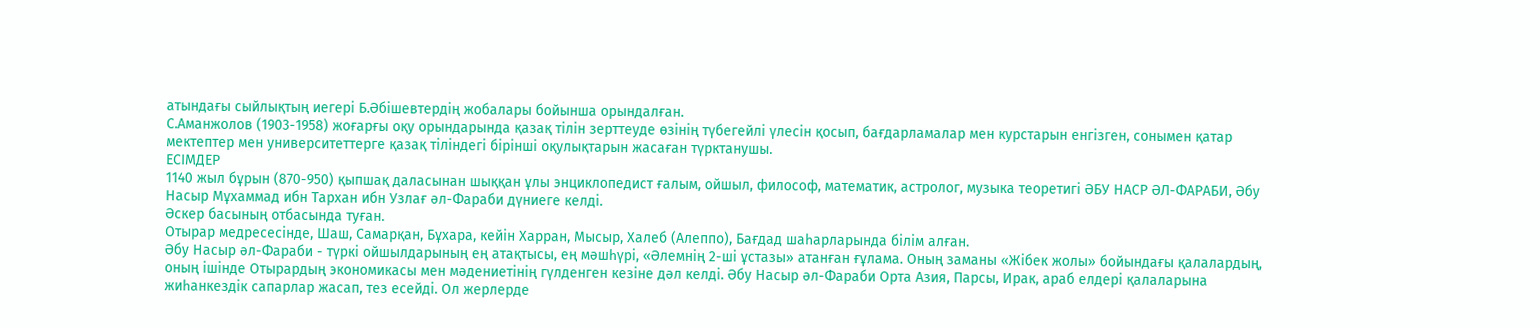атындағы сыйлықтың иегері Б.Әбішевтердің жобалары бойынша орындалған.
С.Аманжолов (1903-1958) жоғарғы оқу орындарында қазақ тілін зерттеуде өзінің түбегейлі үлесін қосып, бағдарламалар мен курстарын енгізген, сонымен қатар мектептер мен университеттерге қазақ тіліндегі бірінші оқулықтарын жасаған түрктанушы.
ЕСІМДЕР
1140 жыл бұрын (870-950) қыпшақ даласынан шыққан ұлы энциклопедист ғалым, ойшыл, философ, математик, астролог, музыка теоретигі ӘБУ НАСР ӘЛ-ФАРАБИ, Әбу Насыр Мұхаммад ибн Тархан ибн Узлағ әл-Фараби дүниеге келді.
Әскер басының отбасында туған.
Отырар медресесінде, Шаш, Самарқан, Бұхара, кейін Харран, Мысыр, Халеб (Алеппо), Бағдад шаһарларында білім алған.
Әбу Насыр әл-Фараби - түркі ойшылдарының ең атақтысы, ең мәшһүрі, «Әлемнің 2-ші ұстазы» атанған ғұлама. Оның заманы «Жібек жолы» бойындағы қалалардың, оның ішінде Отырардың экономикасы мен мәдениетінің гүлденген кезіне дәл келді. Әбу Насыр әл-Фараби Орта Азия, Парсы, Ирак, араб елдері қалаларына жиһанкездік сапарлар жасап, тез есейді. Ол жерлерде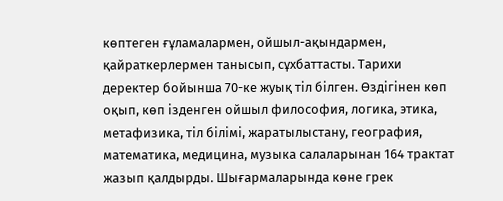көптеген ғұламалармен, ойшыл-ақындармен, қайраткерлермен танысып, сұхбаттасты. Тарихи деректер бойынша 70-ке жуық тіл білген. Өздігінен көп оқып, көп ізденген ойшыл философия, логика, этика, метафизика, тіл білімі, жаратылыстану, география, математика, медицина, музыка салаларынан 164 трактат жазып қалдырды. Шығармаларында көне грек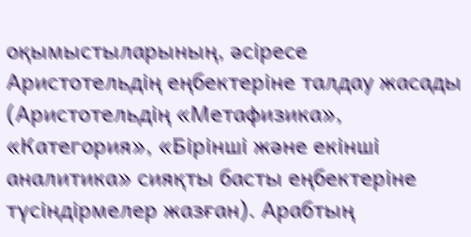оқымыстыларының, әсіресе Аристотельдің еңбектеріне талдау жасады (Аристотельдің «Метафизика», «Категория», «Бірінші және екінші аналитика» сияқты басты еңбектеріне түсіндірмелер жазған). Арабтың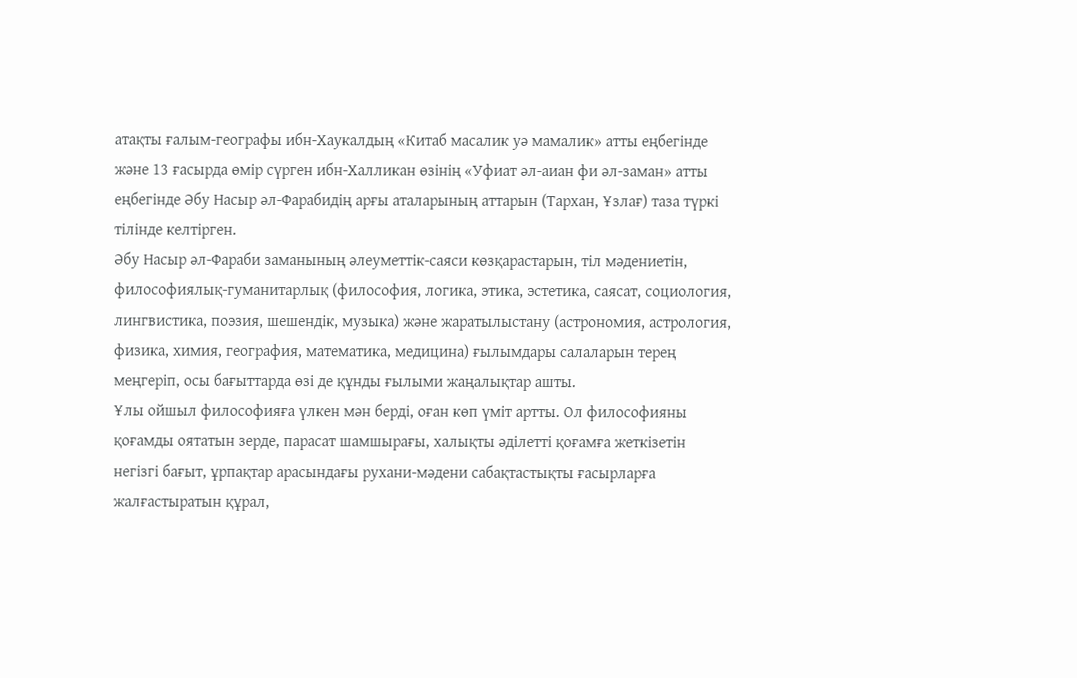атақты ғалым-географы ибн-Хаукалдың «Китаб масалик уә мамалик» атты еңбегінде және 13 ғасырда өмір сүрген ибн-Халликан өзінің «Уфиат әл-аиан фи әл-заман» атты еңбегінде Әбу Насыр әл-Фарабидің арғы аталарының аттарын (Тархан, Ұзлағ) таза түркі тілінде келтірген.
Әбу Насыр әл-Фараби заманының әлеуметтік-саяси көзқарастарын, тіл мәдениетін, философиялық-гуманитарлық (философия, логика, этика, эстетика, саясат, социология, лингвистика, поэзия, шешендік, музыка) және жаратылыстану (астрономия, астрология, физика, химия, география, математика, медицина) ғылымдары салаларын терең меңгеріп, осы бағыттарда өзі де құнды ғылыми жаңалықтар ашты.
Ұлы ойшыл философияға үлкен мән берді, оған көп үміт артты. Ол философияны қоғамды оятатын зерде, парасат шамшырағы, халықты әділетті қоғамға жеткізетін негізгі бағыт, ұрпақтар арасындағы рухани-мәдени сабақтастықты ғасырларға жалғастыратын құрал,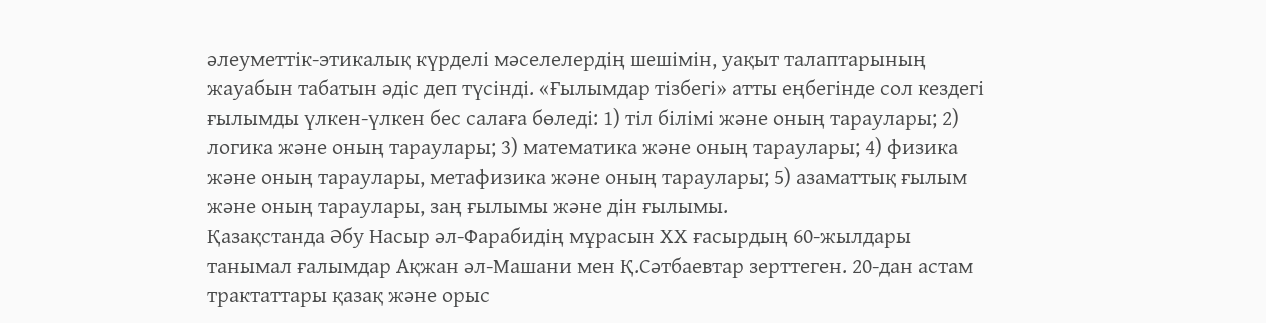әлеуметтік-этикалық күрделі мәселелердің шешімін, уақыт талаптарының жауабын табатын әдіс деп түсінді. «Ғылымдар тізбегі» атты еңбегінде сол кездегі ғылымды үлкен-үлкен бес салаға бөледі: 1) тіл білімі және оның тараулары; 2) логика және оның тараулары; 3) математика және оның тараулары; 4) физика және оның тараулары, метафизика және оның тараулары; 5) азаматтық ғылым және оның тараулары, заң ғылымы және дін ғылымы.
Қазақстанда Әбу Насыр әл-Фарабидің мұрасын ХХ ғасырдың 60-жылдары танымал ғалымдар Ақжан әл-Машани мен Қ.Сәтбаевтар зерттеген. 20-дан астам трактаттары қазақ және орыс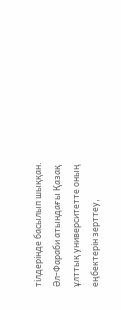тілдерінде басылып шыққан. Әл-Фараби атындағы Қазақ ұлттық университетте оның еңбектерін зерттеу,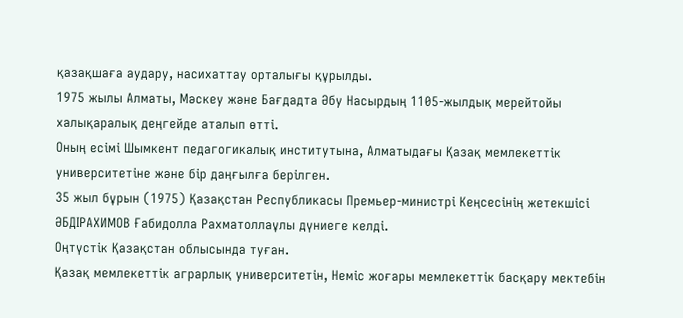қазақшаға аудару, насихаттау орталығы құрылды.
1975 жылы Алматы, Мәскеу және Бағдадта Әбу Насырдың 1105-жылдық мерейтойы халықаралық деңгейде аталып өтті.
Оның есімі Шымкент педагогикалық институтына, Алматыдағы Қазақ мемлекеттік университетіне және бір даңғылға берілген.
35 жыл бұрын (1975) Қазақстан Республикасы Премьер-министрі Кеңсесінің жетекшісі ӘБДІРАХИМОВ Ғабидолла Рахматоллаұлы дүниеге келді.
Оңтүстік Қазақстан облысында туған.
Қазақ мемлекеттік аграрлық университетін, Неміс жоғары мемлекеттік басқару мектебін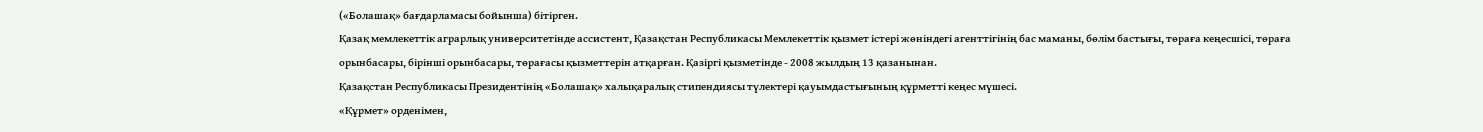(«Болашақ» бағдарламасы бойынша) бітірген.
Қазақ мемлекеттік аграрлық университетінде ассистент, Қазақстан Республикасы Мемлекеттiк қызмет iстерi жөнiндегі агенттігінiң бас маманы, бөлім бастығы, төраға кеңесшісі, төраға орынбасары, бірінші орынбасары, төрағасы қызметтерін атқарған. Қазіргі қызметінде - 2008 жылдың 13 қазанынан.
Қазақстан Республикасы Президентінің «Болашақ» халықаралық стипендиясы түлектері қауымдастығының құрметті кеңес мүшесі.
«Құрмет» орденімен,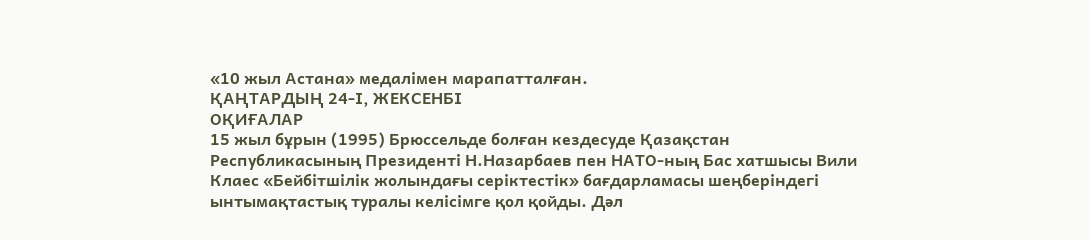«10 жыл Астана» медалімен марапатталған.
ҚАҢТАРДЫҢ 24-І, ЖЕКСЕНБІ
ОҚИҒАЛАР
15 жыл бұрын (1995) Брюссельде болған кездесуде Қазақстан Республикасының Президенті Н.Назарбаев пен НАТО-ның Бас хатшысы Вили Клаес «Бейбітшілік жолындағы серіктестік» бағдарламасы шеңберіндегі ынтымақтастық туралы келісімге қол қойды. Дәл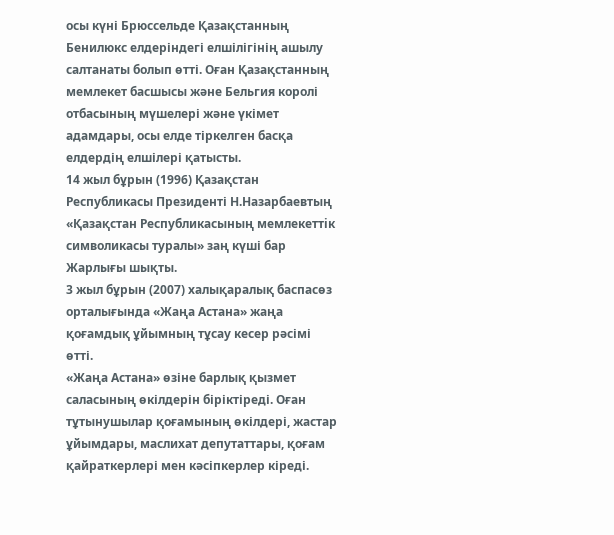осы күні Брюссельде Қазақстанның Бенилюкс елдеріндегі елшілігінің ашылу салтанаты болып өтті. Оған Қазақстанның мемлекет басшысы және Бельгия королі отбасының мүшелері және үкімет адамдары, осы елде тіркелген басқа елдердің елшілері қатысты.
14 жыл бұрын (1996) Қазақстан Республикасы Президенті Н.Назарбаевтың «Қазақстан Республикасының мемлекеттiк символикасы туралы» заң күші бар Жарлығы шықты.
3 жыл бұрын (2007) халықаралық баспасөз орталығында «Жаңа Астана» жаңа қоғамдық ұйымның тұсау кесер рәсімі өтті.
«Жаңа Астана» өзіне барлық қызмет саласының өкілдерін біріктіреді. Оған тұтынушылар қоғамының өкілдері, жастар ұйымдары, маслихат депутаттары, қоғам қайраткерлері мен кәсіпкерлер кіреді.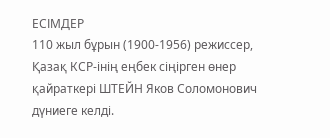ЕСІМДЕР
110 жыл бұрын (1900-1956) режиссер, Қазақ КСР-інің еңбек сіңірген өнер қайраткері ШТЕЙН Яков Соломонович дүниеге келді.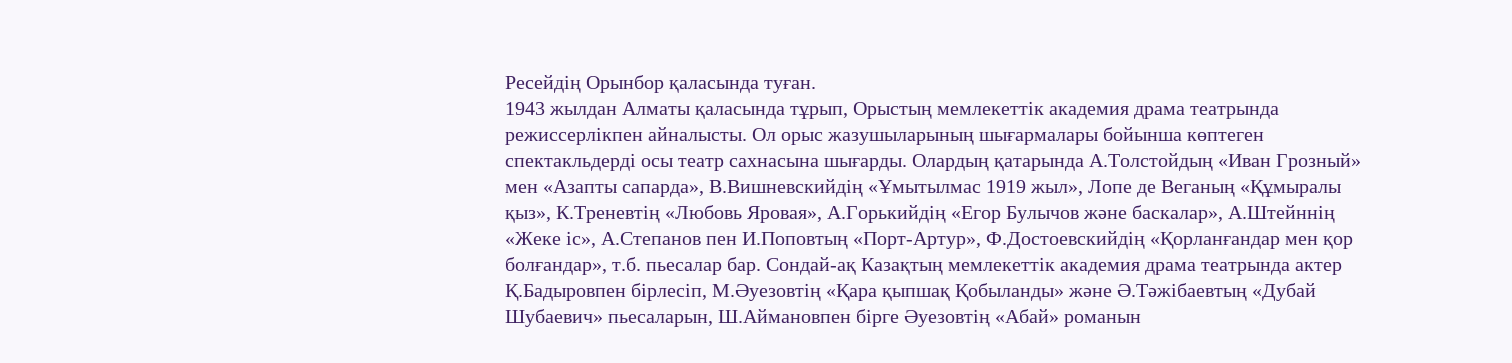Ресейдің Орынбор қаласында туған.
1943 жылдан Алматы қаласында тұрып, Орыстың мемлекеттік академия драма театрында режиссерлікпен айналысты. Ол орыс жазушыларының шығармалары бойынша көптеген спектакльдерді осы театр сахнасына шығарды. Олардың қатарында А.Толстойдың «Иван Грозный» мен «Азапты сапарда», В.Вишневскийдің «Ұмытылмас 1919 жыл», Лопе де Веганың «Құмыралы қыз», К.Треневтің «Любовь Яровая», А.Горькийдің «Егор Булычов және баскалар», А.Штейннің «Жеке іс», А.Степанов пен И.Поповтың «Порт-Артур», Ф.Достоевскийдің «Қорланғандар мен қор болғандар», т.б. пьесалар бар. Сондай-ақ Казақтың мемлекеттік академия драма театрында актер Қ.Бадыровпен бірлесіп, М.Әуезовтің «Қара қыпшақ Қобыланды» және Ә.Тәжібаевтың «Дубай Шубаевич» пьесаларын, Ш.Аймановпен бірге Әуезовтің «Абай» романын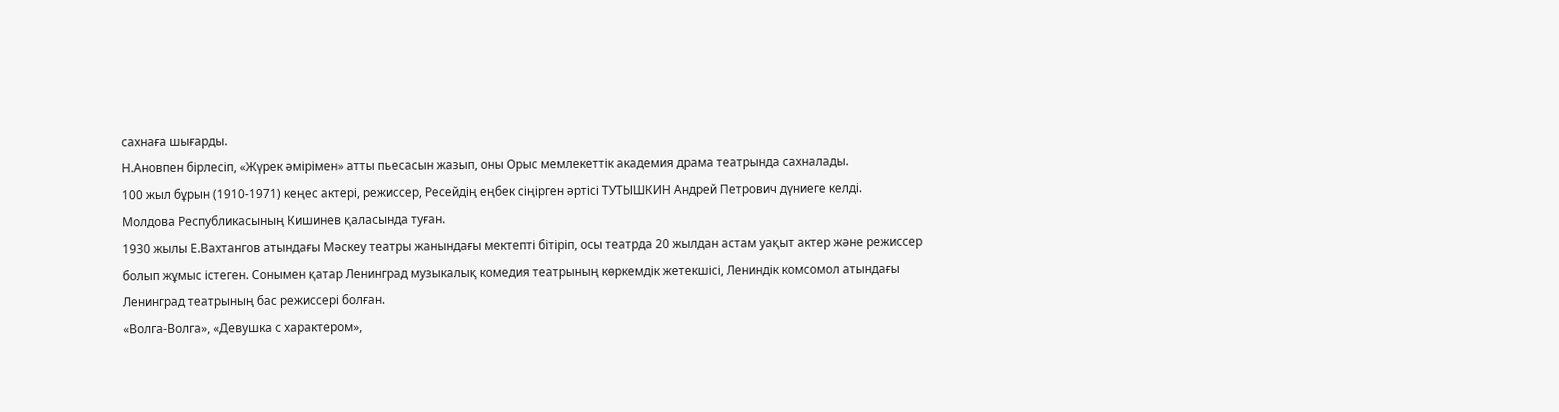сахнаға шығарды.
Н.Ановпен бірлесіп, «Жүрек әмірімен» атты пьесасын жазып, оны Орыс мемлекеттік академия драма театрында сахналады.
100 жыл бұрын (1910-1971) кеңес актері, режиссер, Ресейдің еңбек сіңірген әртісі ТУТЫШКИН Андрей Петрович дүниеге келді.
Молдова Республикасының Кишинев қаласында туған.
1930 жылы Е.Вахтангов атындағы Мәскеу театры жанындағы мектепті бітіріп, осы театрда 20 жылдан астам уақыт актер және режиссер болып жұмыс істеген. Сонымен қатар Ленинград музыкалық комедия театрының көркемдік жетекшісі, Лениндік комсомол атындағы Ленинград театрының бас режиссері болған.
«Волга-Волга», «Девушка с характером»,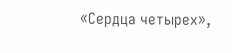«Сердца четырех»,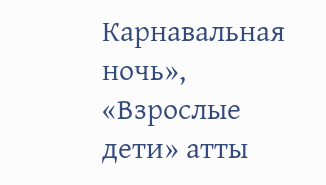Карнавальная ночь», «Взрослые дети» атты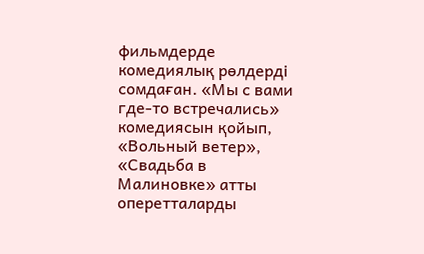фильмдерде комедиялық рөлдерді сомдаған. «Мы с вами где-то встречались» комедиясын қойып, «Вольный ветер», «Свадьба в Малиновке» атты оперетталарды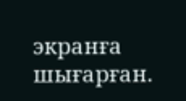экранға шығарған.